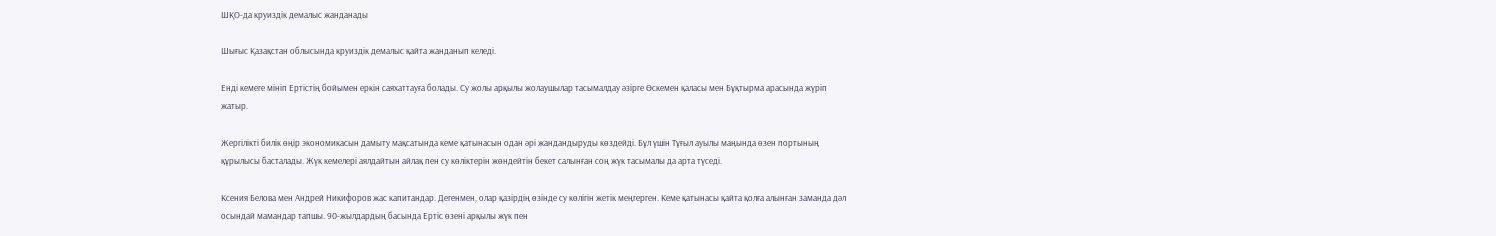ШҚО-да круиздік демалыс жанданады

Шығыс Қазақстан облысында круиздік демалыс қайта жанданып келеді.

Енді кемеге мініп Ертістің бойымен еркін саяхаттауға болады. Су жолы арқылы жолаушылар тасымалдау әзірге Өскемен қаласы мен Бұқтырма арасында жүріп жатыр.

Жергілікті билік өңір экономикасын дамыту мақсатында кеме қатынасын одан әрі жандандыруды көздейді. Бұл үшін Тұғыл ауылы маңында өзен портының құрылысы басталады. Жүк кемелері аялдайтын айлақ пен су көліктерін жөндейтін бекет салынған соң жүк тасымалы да арта түседі.

Ксения Белова мен Андрей Никифоров жас капитандар. Дегенмен, олар қазірдің өзінде су көлігін жетік меңгерген. Кеме қатынасы қайта қолға алынған заманда дәл осындай мамандар тапшы. 90-жылдардың басында Ертіс өзені арқылы жүк пен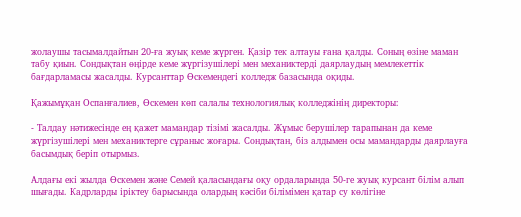жолаушы тасымалдайтын 20-ға жуық кеме жүрген. Қазір тек алтауы ғана қалды. Соның өзіне маман табу қиын. Сондықтан өңірде кеме жүргізушілері мен механиктерді даярлаудың мемлекеттік бағдарламасы жасалды. Курсанттар Өскемендегі колледж базасында оқиды.

Қажымұқан Оспанғалиев, Өскемен көп салалы технологиялық колледжінің директоры:

- Талдау нәтижесінде ең қажет мамандар тізімі жасалды. Жұмыс берушілер тарапынан да кеме жүргізушілері мен механиктерге сұраныс жоғары. Сондықтан, біз алдымен осы мамандарды даярлауға басымдық беріп отырмыз.

Алдағы екі жылда Өскемен және Семей қаласындағы оқу ордаларында 50-ге жуық курсант білім алып шығады. Кадрларды іріктеу барысында олардың кәсіби білімімен қатар су көлігіне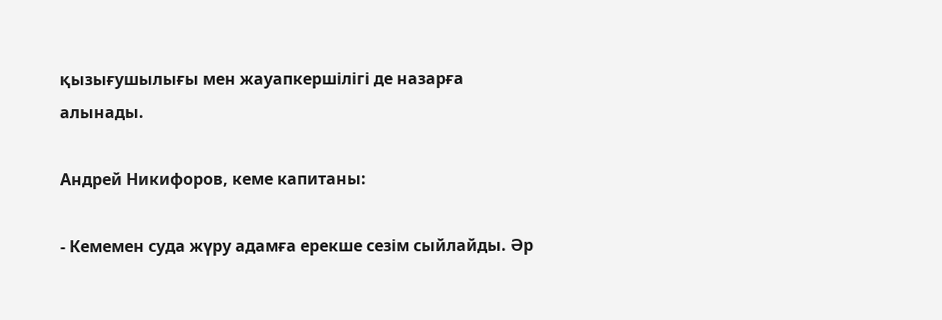қызығушылығы мен жауапкершілігі де назарға алынады.

Андрей Никифоров, кеме капитаны:

- Кемемен суда жүру адамға ерекше сезім сыйлайды. Әр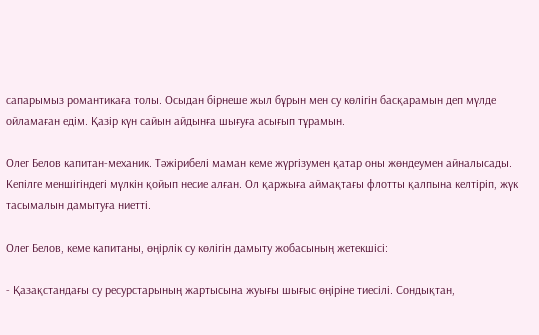сапарымыз романтикаға толы. Осыдан бірнеше жыл бұрын мен су көлігін басқарамын деп мүлде ойламаған едім. Қазір күн сайын айдынға шығуға асығып тұрамын.

Олег Белов капитан-механик. Тәжірибелі маман кеме жүргізумен қатар оны жөндеумен айналысады. Кепілге меншігіндегі мүлкін қойып несие алған. Ол қаржыға аймақтағы флотты қалпына келтіріп, жүк тасымалын дамытуға ниетті.

Олег Белов, кеме капитаны, өңірлік су көлігін дамыту жобасының жетекшісі:

- Қазақстандағы су ресурстарының жартысына жуығы шығыс өңіріне тиесілі. Сондықтан,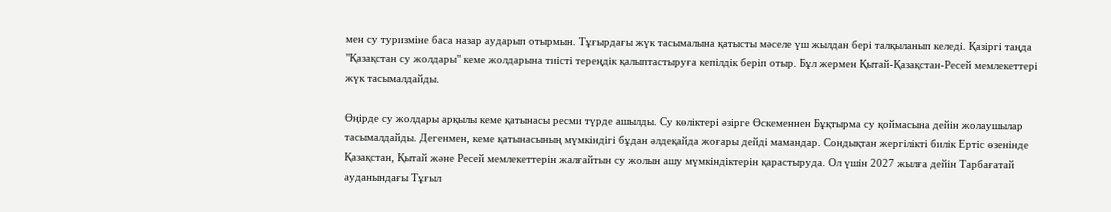мен су туризміне баса назар аударып отырмын. Тұғырдағы жүк тасымалына қатысты мәселе үш жылдан бері талқыланып келеді. Қазіргі таңда "Қазақстан су жолдары" кеме жолдарына тиісті тереңдік қалыптастыруға кепілдік беріп отыр. Бұл жермен Қытай-Қазақстан-Ресей мемлекеттері жүк тасымалдайды.

Өңірде су жолдары арқылы кеме қатынасы ресми түрде ашылды. Су көліктері әзірге Өскеменнен Бұқтырма су қоймасына дейін жолаушылар тасымалдайды. Дегенмен, кеме қатынасының мүмкіндігі бұдан әлдеқайда жоғары дейді мамандар. Сондықтан жергілікті билік Ертіс өзенінде Қазақстан, Қытай және Ресей мемлекеттерін жалғайтын су жолын ашу мүмкіндіктерін қарастыруда. Ол үшін 2027 жылға дейін Тарбағатай ауданындағы Тұғыл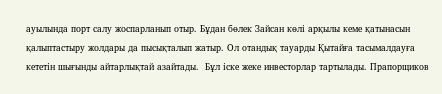ауылында порт салу жоспарланып отыр. Бұдан бөлек Зайсан көлі арқылы кеме қатынасын қалыптастыру жолдары да пысықталып жатыр. Ол отандық тауарды Қытайға тасымалдауға кететін шығынды айтарлықтай азайтады.  Бұл іске жеке инвесторлар тартылады. Прапорщиков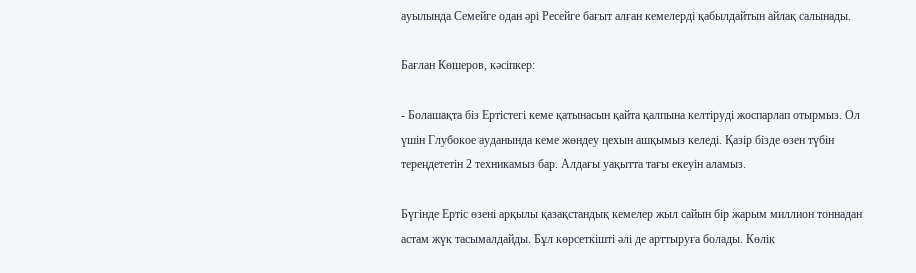ауылында Семейге одан әрі Ресейге бағыт алған кемелерді қабылдайтын айлақ салынады.

Бағлан Көшеров, кәсіпкер:

- Болашақта біз Ертістегі кеме қатынасын қайта қалпына келтіруді жоспарлап отырмыз. Ол үшін Глубокое ауданында кеме жөндеу цехын ашқымыз келеді. Қазір бізде өзен түбін тереңдететін 2 техникамыз бар. Алдағы уақытта тағы екеуін аламыз.

Бүгінде Ертіс өзені арқылы қазақстандық кемелер жыл сайын бір жарым миллион тоннадан астам жүк тасымалдайды. Бұл көрсеткішті әлі де арттыруға болады. Көлік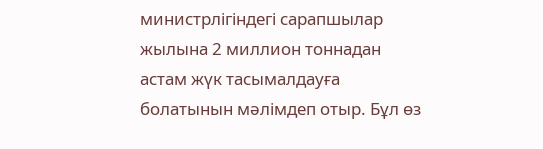министрлігіндегі сарапшылар жылына 2 миллион тоннадан астам жүк тасымалдауға болатынын мәлімдеп отыр. Бұл өз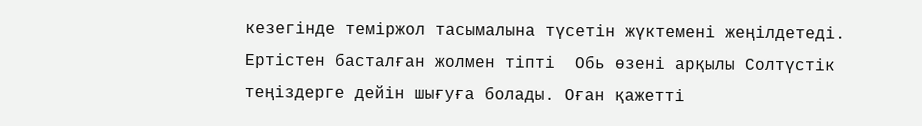кезегінде теміржол тасымалына түсетін жүктемені жеңілдетеді. Ертістен басталған жолмен тіпті  Обь өзені арқылы Солтүстік теңіздерге дейін шығуға болады. Оған қажетті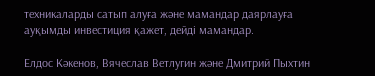техникаларды сатып алуға және мамандар даярлауға ауқымды инвестиция қажет, дейді мамандар.

Елдос Кәкенов, Вячеслав Ветлугин және Дмитрий Пыхтин